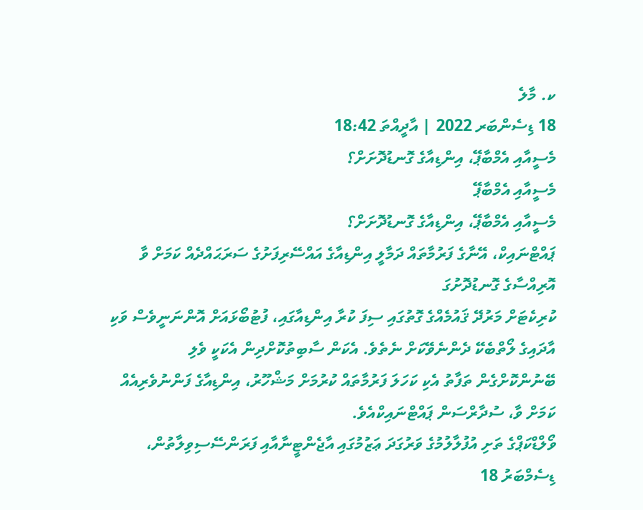ކ. މާލެ
18 ޑިސެންބަރ 2022 | އާދީއްތަ 18:42
މެސީއާއި އެމްބާޕޭ، އިންޑިއާގެ ގޮނޑުދޮށަށް؟
މެސީއާއި އެމްބާޕޭ
މެސީއާއި އެމްބާޕޭ، އިންޑިއާގެ ގޮނޑުދޮށަށް؟
ޕައްޓްނައިކް، އޭނާގެ ފަރުމާތައް ދަމާލީ އިންޑިއާގެ އައްސޭރިފަށުގެ ސަރަޙައްދެއް ކަމަށް ވާ އޮރިއްސާގެ ގޮނޑުދޮށުގަ
ކުރިކެޓަށް މަރުދޭ ޤައުމެއްގެ ގޮތުގައި ސިފަ ކުރާ އިންޑިއާގައި، ފުޓުބޯޅައަށް އޮންނަނީވެސް ވަކި އާދައިގެ ލޯތްބެކޭ ދެންނެވޭކަށް ނެތެވެ. އެކަން ސާބިތުކޮށްދިން އެކަކީ ވެލި ބޭނުންކޮށްގެން ތަފާތު އެކި ކަހަލަ ފަރުމާތައް ކުރުމަށް މަޝްހޫރު، އިންޑިއާގެ ފަންނުވެރިއެއް ކަމަށް ވާ، ސުދާރްސަން ޕައްޓްނައިކްއެވެ.
ވޯލްޑްކަޕްގެ ތަށި އުފުލާލުމުގެ ވަރުގަދަ ޢަޒުމުގައި އާޖެންޓީނާއާއި ފަރަންސޭސިވިލާތުން، ޑިސެމްބަރު 18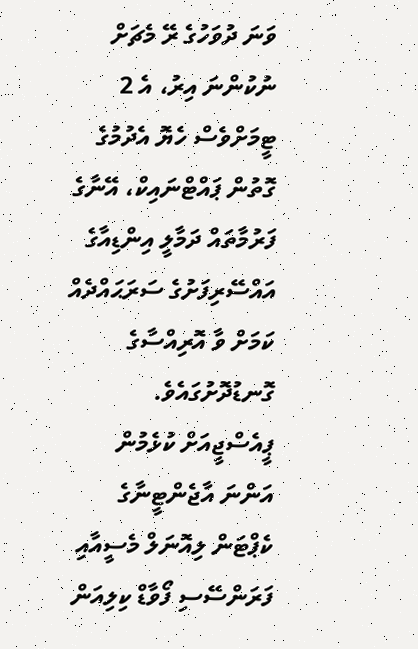ވަނަ ދުވަހުގެ ރޭ މެޗަށް ނުކުންނަ އިރު، އެ 2 ޓީމަށްވެސް ހެޔޮ އެދުމުގެ ގޮތުން ޕައްޓްނައިކް، އޭނާގެ ފަރުމާތައް ދަމާލީ އިންޑިއާގެ އައްސޭރިފަށުގެ ސަރަޙައްދެއް ކަމަށް ވާ އޮރިއްސާގެ ގޮނޑުދޮށުގައެވެ.
ޕީއެސްޖީއަށް ކުޅެމުން އަންނަ އާޖެންޓީނާގެ ކެޕްޓަން ލިއޮނަލް މެސީއާއި ފަރަންސޭސި ފޯވާޑް ކިލިއަން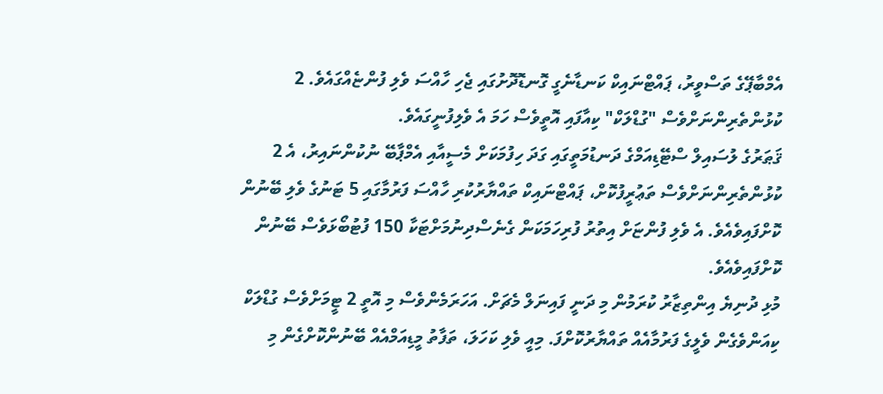އެމްބާޕޭގެ ތަސްވީރު، ޕައްޓްނައިކް ކަނޑާނެގީ ގޮނޑޮދޮށުގައި ޖެހި ހާއްސަ ވެލި ފުންޏެއްގައެވެ. 2 ކުޅުންތެރިންނަށްވެސް "ގުޑްލަކް" ކިއާފައި އޮތީވެސް ހަމަ އެ ވެލިފުނީގައެވެ.
ޤަޠަރުގެ ލުސައިލް ސްޓޭޑިއަމްގެ ދަނޑުމަތީގައި ގަދަ ހިފުމަކަށް މެސީއާއި އެމްޕާބޭ ނުކުންނައިރު، އެ 2 ކުޅުންތެރިންނަށްވެސް ތަޢުރީފުކޮށް، ޕައްޓްނައިކް ތައްޔާރުކުރި ހާއްސަ ފަރުމާގައި 5 ޓަނުގެ ވެލި ބޭނުން ކޮށްފައިވެއެވެ. އެ ވެލި ފުންޏަށް އިތުރު ފުރިހަމަކަން ގެނެސްދިނުމަށްޓަކާ 150 ފުޓުބޯޅަވެސް ބޭނުން ކޮށްފައިވެއެވެ.
މުޅި ދުނިޔެ އިންތިޒާރު ކުރަމުން މި ދަނީ ފައިނަލް މެޗަށް. އަހަރަމެންވެސް މި އޮތީ 2 ޓީމަށްވެސް ގުޑްލަކް ކިއަންވެގެން ވެލީގެ ފަރުމާއެއް ތައްޔާރުކޮށްފަ. މިއީ ވެލި ކަހަލަ، ތަފާތު މީޑިއަމްއެއް ބޭނުންކޮށްގެން މި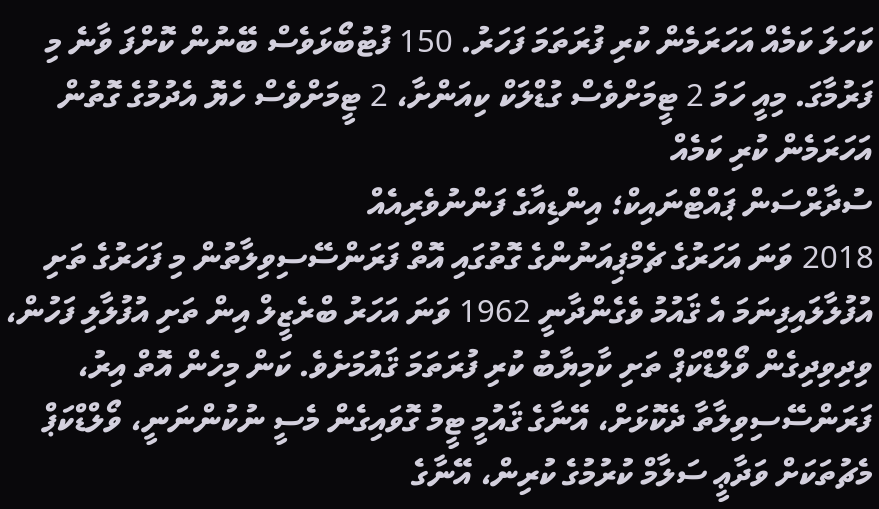ކަހަލަ ކަމެއް އަހަރަމެން ކުރި ފުރަތަމަ ފަހަރު. 150 ފުޓުބޯޅަވެސް ބޭނުން ކޮށްފަ ވާނެ މި ފަރުމާގަ. މިއީ ހަމަ 2 ޓީމަށްވެސް ގުޑްލަކް ކިއަންށާ، 2 ޓީމަށްވެސް ހެޔޮ އެދުމުގެ ގޮތުން އަހަރަމެން ކުރި ކަމެއް
ސުދާރްސަން ޕައްޓްނައިކް؛ އިންޑިއާގެ ފަންނުވެރިއެއް
2018 ވަނަ އަހަރުގެ ޗެމްޕިއަނުންގެ ގޮތުގައި އޮތް ފަރަންސޭސިވިލާތުން މި ފަހަރުގެ ތަށި އުފުލާލައިފިނަމަ އެ ޤައުމު ވެގެންދާނީ 1962 ވަނަ އަހަރު ބްރެޒީލް އިން ތަށި އުފުލާލި ފަހުން، ވިދިވިދިގެން ވޯލްޑްކަޕް ތަށި ކާމިޔާބު ކުރި ފުރަތަމަ ޤައުމަށެވެ. ކަން މިހެން އޮތް އިރު، ފަރަންސޭސިވިލާތާ ދެކޮޅަށް، އޭނާގެ ޤައުމީ ޓީމު ގޮވައިގެން މެސީ ނުކުންނަނީ، ވޯލްޑްކަޕް މެޗުތަކަށް ވަދާޢީ ސަލާމް ކުރުމުގެ ކުރިން، އޭނާގެ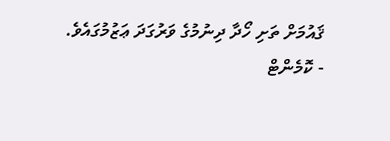ޤައުމަށް ތަށި ހޯދާ ދިނުމުގެ ވަރުގަދަ ޢަޒުމުގައެވެ.
- ކޮމެންޓް